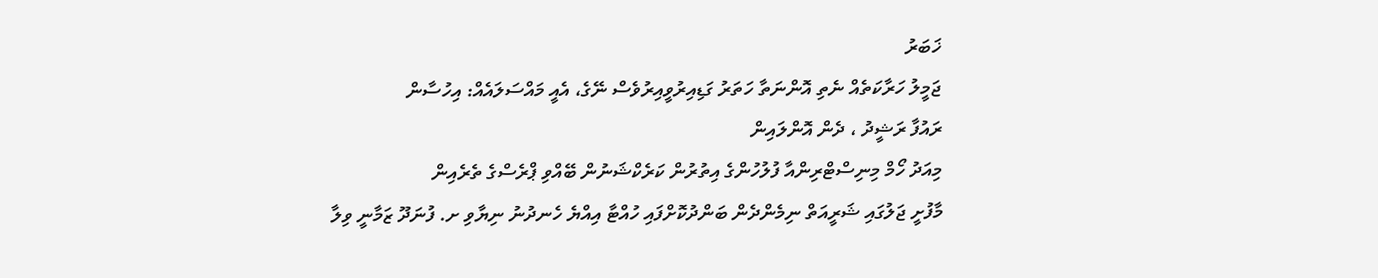ޚަބަރު
ޖަމީލު ހަރާކަތެއް ނެތި އޮންނަތާ ހަތަރު ގަޑިއިރުވީއިރުވެސް ނޭގެ، އެއީ މައްސަލައެއް: އިހުސާން
ރައުފާ ރަޝީދު ، ދެން އޮންލައިން
މިއަދު ހޯމް މިނިސްޓްރިންއާ ފުލުހުންގެ އިތުރުން ކަރެކްޝަނުން ބޭއްވި ޕްރެސްގެ ތެރެއިން
މާފުށީ ޖަލުގައި ޝަރީއަތް ނިމެންދެން ބަންދުކޮށްފައި ހުއްޓާ އިއްޔެ ހެނދުނު ނިޔާވި ށ. ފުނަދޫ ޒަމާނީ ވިލާ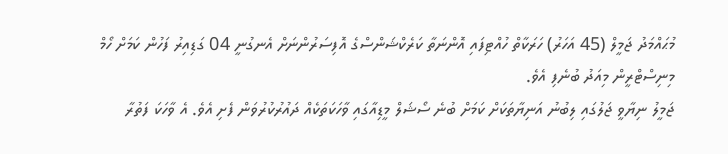މުޙައްމަދު ޖަމީލް (45 އަހަރު) ހަރަކާތް ހުއްޓިފައި އޮންނަތާ ކަރެކްޝަންސްގެ އޮފިސަރުންނަށް އެނގުނީ 04 ގަޑިއިރު ފަހުން ކަމަށް ހޯމް މިނިސްޓްރީން މިއަދު ބުނެފި އެވެ.
ޖަމީލު ނިޔާވީ ޖަލުގައި ލިބުނު އަނިޔާތަކަށް ކަމަށް ބުނެ ސޯޝަލް މީޑިއާގައި ވާހަކަތަކެއް ދައުރުކުރުވަން ފެށި އެވެ. އެ ވާހަކަ ފަތުރާ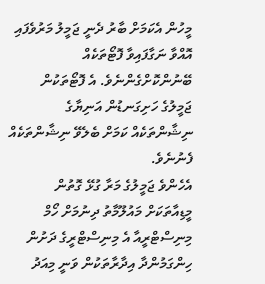މީހުން އެކަމަށް ބާރު ދެނީ ޖަމީލު މަރުވެފައި އޮއްވާ ނަގާފައިވާ ފޮޓޯތަކެއް ބޭނުންކޮށްގެންނެވެ. އެ ފޮޓޯތަކުން ޖަމީލުގެ ހަށިގަނޑުން އަނިޔާގެ ނިޝާންތަކެއް ކަމަށް ބެލެވޭ ނިޝާންތަކެއް ފެނުނެވެ.
އެހެންވެ ޖަމީލުގެ މަރާ ގުޅޭ ގޮތުން މީޑިއާތަކަށް މައުލޫމާތު ދިނުމަށް ހޯމް މިނިސްޓްރީއާ އެ މިނިސްޓްރީގެ ދަށުން ހިންގަމުންދާ އިދާރާތަކުން ވަނީ މިއަދު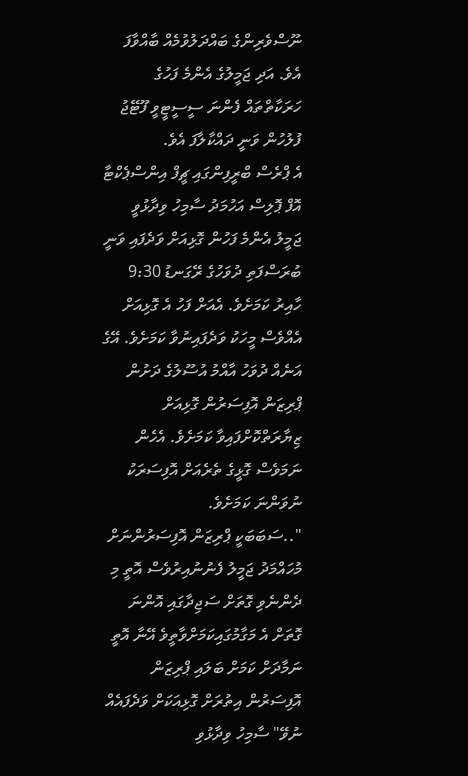ނޫސްވެރިންގެ ބައްދަލުވުމެއް ބާއްވާފަ އެވެ. އަދި ޖަމީލުގެ އެންމެ ފަހުގެ ހަރަކާތްތައް ފެންނަ ސީސީޓީވީ ފޫޓޭޖު ފުލުހުން ވަނީ ދައްކާލާފަ އެވެ.
އެ ޕްރެސް ބްރީފިންގައި ޗީފް އިންސްޕެކްޓާ އޮފް ޕޮލިސް އަހުމަދު ސާމިހު ވިދާޅުވީ ޖަމީލު އެންމެ ފަހުން ގޮޅިއަށް ވަދެފައި ވަނީ ބުރަސްފަތި ދުވަހުގެ ރޭގަނޑު 9:30 ހާއިރު ކަމަށެވެ. އެއަށް ފަހު އެ ގޮޅިއަށް އެއްވެސް މީހަކު ވަދެފައިނުވާ ކަމަށެވެ. އޭގެ އަނެއް ދުވަހު އާއްމު އުސޫލުގެ ދަށުން ޕްރިޒަން އޮފިސަރުން ގޮޅިއަށް ޒިޔާރަތްކޮށްފައިވާ ކަމަށެވެ. އެހެން ނަމަވެސް ގޮޅީގެ ތެރެއަށް އޮފިސަރަކު ނުވަންނަ ކަމަށެވެ.
"..ސަބަބަކީ ޕްރިޒަން އޮފިސަރުންނަށް މުހައްމަދު ޖަމީލު ފެނުނުއިރުވެސް އޮތީ މި ދެންނެވި ގޮތަށް ސަޖިދާގައި އޮންނަ ގޮތަށް އެ މަގާމުގައިކަމަށްވާތީވެ އޭނާ އޮތީ ނަމާދަށް ކަމަށް ބަލައި ޕްރިޒަން އޮފިސަރުން އިތުރަށް ގޮޅިއަކަށް ވަދެފައެއް ނުވޭ" ސާމިހު ވިދާޅުވި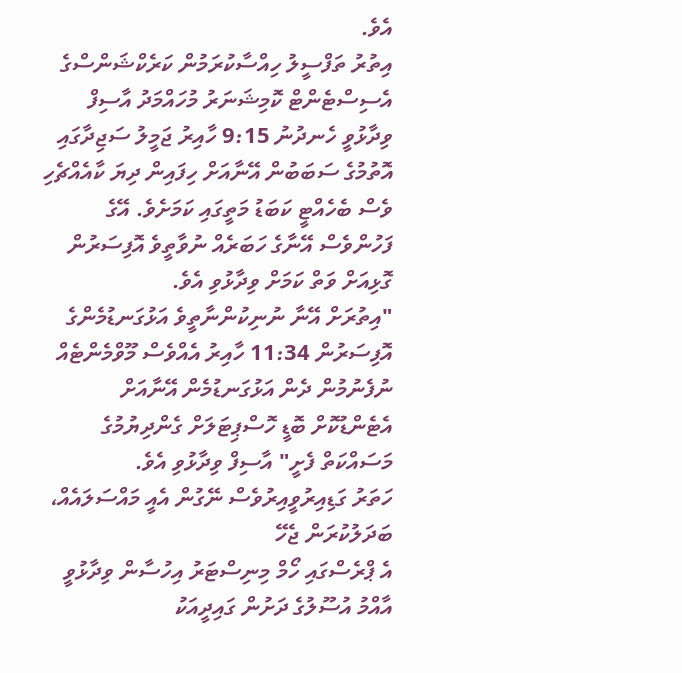އެވެ.
އިތުރު ތަފްސީލު ހިއްސާކުރަމުން ކަރެކްޝަންސްގެ އެސިސްޓެންޓް ކޮމިޝަނަރު މުހައްމަދު އާސިފް ވިދާޅުވީ ހެނދުނު 9:15 ހާއިރު ޖަމީލު ސަޖިދާގައި އޮތުމުގެ ސަބަބުން އޭނާއަށް ހިފައިން ދިޔަ ކާއެއްޗެހި ވެސް ބެހެއްޓީ ކަބަޑު މަތީގައި ކަމަށެވެ. އޭގެ ފަހުންވެސް އޭނާގެ ހަބަރެއް ނުވާތީވެ އޮފިސަރުން ގޮޅިއަށް ވަތް ކަމަށް ވިދާޅުވި އެވެ.
"އިތުރަށް އޭނާ ނުނިކުންނާތީވެ އަޅުގަނޑުމެންގެ އޮފިސަރުން 11:34 ހާއިރު އެއްވެސް މޫވްމެންޓެއް ނުފެނުމުން ދެން އަޅުގަނޑުމެން އޭނާއަށް އެޓެންޑުކޮށް ބޮޑީ ހޮސްޕިޓަލަށް ގެންދިޔުމުގެ މަސައްކަތް ފެށީ" އާސިފް ވިދާޅުވި އެވެ.
ހަތަރު ގަޑިއިރުވީއިރުވެސް ނޭގުން އެއީ މައްސަލައެއް، ބަދަލުކުރަން ޖެހޭ
އެ ޕްރެސްގައި ހޯމް މިނިސްޓަރު އިހުސާން ވިދާޅުވީ އާއްމު އުސޫލުގެ ދަށުން ގައިދީއަކު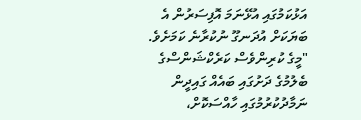އަޅުކަމުގައި އުޅޭނަމަ އޮފިސަރުން އެ ބަޔަކަށް އުދަނގޫ ނުކުރާނެ ކަމަށެވެ.
"މީގެ ކުރިންވެސް ކަރެކްޝަންސްގެ ބެލުމުގެ ދަށުގައި ބައެއް ގައިދީން ނަމާދުކުރުމުގައި ހާއްސަކޮށް،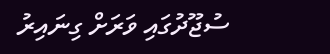ސުޖޫދުގައި ވަރަށް ގިނައިރު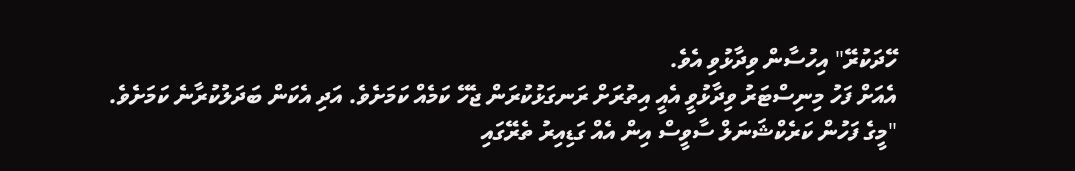ހޭދަކުރޭ" އިހުސާން ވިދާޅުވި އެވެ.
އެއަށް ފަހު މިނިސްޓަރު ވިދާޅުވީ އެއީ އިތުރަށް ރަނގަޅުކުރަން ޖެހޭ ކަމެއް ކަމަށެވެ. އަދި އެކަން ބަދަލުކުރާނެ ކަމަށެވެ.
"މީގެ ފަހުން ކަރެކްޝަނަލް ސާވީސް އިން އެއް ގަޑިއިރު ތެރޭގައި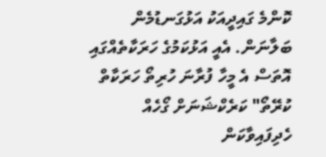ކޮންމެ ގައިދީއަކު އަޅުގަނޑުމެން ބަލާނަން. އެއީ އަޅުކަމުގެ ހަރަކާތެއްގައި އޮތަސް އެ މީހާ ފުރާނަ ހުރިތޯ ހަރަކާތް ކުރޭތޯ" ކަރެކްޝަނަށް ގޯހެއް ހެދިފައިވާކަން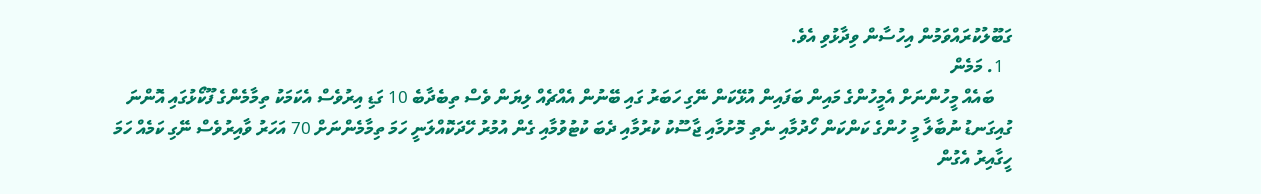ގަބޫލުކުރައްވަމުން އިހުސާން ވިދާޅުވި އެވެ.
  1. މަމެން
    ބައެއް މީހުންނަށް އެމީހުންގެ މައިން ބަފައިން އުޅޭކަން ނޭގި ހަބަރު ގައި ބޭނުން އެއްޗެއް ލިޔަން ވެސް ތިބެދާބެ 10 ގަޑި އިރުވެސް އެކަމަކު ތިމާމެންގެ ފޫކޯޅުގައި އޮންނަ ގުއިގަނޑު ނުބާލާ މީ ހުންގެ ކަންކަން ހޯދުމާއި ނެތި މޮށުމާއި ޖާސޫކު ކުރުމާއި ދެބަ ކުޓުވުމާއި ގެން އުމުރު ހޭދަކޮއްލަނީ ހަމަ ތިމާމެންނަށް 70 އަހަރު ވާއިރުވެސް ނޭގި ކަމެއް ހަމަ ހީގާއިރު އެގުން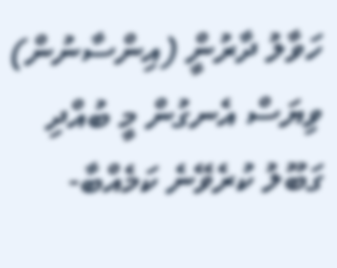ހަވާލު ދާރުންީ (އިންސާނުން) ވިޔަސް އެނގުން މީ ބުއްދި ގަބޫލު ކުރެވޭނެ ކަމެއްބާ-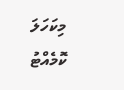މިކަހަލަ ކޮމެއްޓު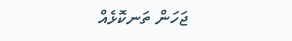ޖަހަން ތަނކޮޅެއް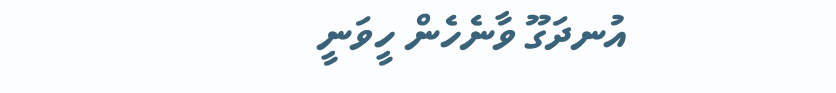އުނދަގޫ ވާނެހެން ހީވަނީ